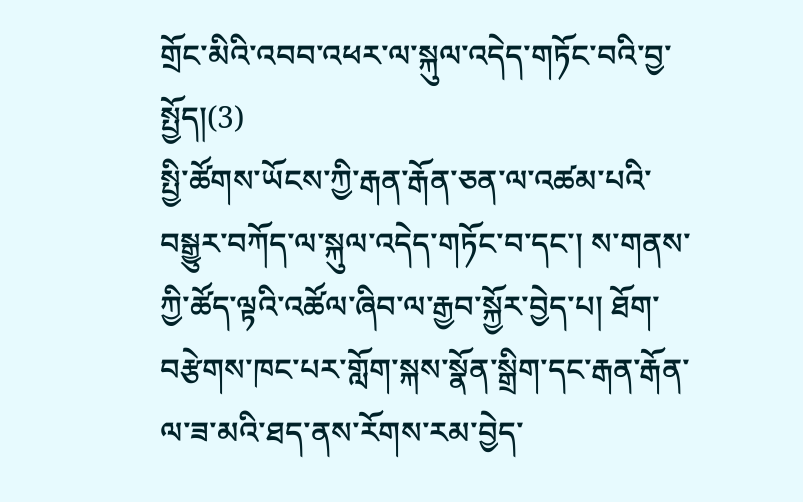གྲོང་མིའི་འབབ་འཕར་ལ་སྐུལ་འདེད་གཏོང་བའི་བྱ་སྤྱོད།(3)
སྤྱི་ཚོགས་ཡོངས་ཀྱི་རྒན་རྒོན་ཅན་ལ་འཚམ་པའི་བསྒྱུར་བཀོད་ལ་སྐུལ་འདེད་གཏོང་བ་དང་། ས་གནས་ཀྱི་ཚོད་ལྟའི་འཚོལ་ཞིབ་ལ་རྒྱབ་སྐྱོར་བྱེད་པ། ཐོག་བརྩེགས་ཁང་པར་གློག་སྐས་སྣོན་སྒྲིག་དང་རྒན་རྒོན་ལ་ཟ་མའི་ཐད་ནས་རོགས་རམ་བྱེད་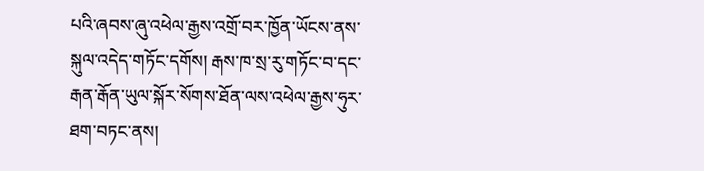པའི་ཞབས་ཞུ་འཕེལ་རྒྱས་འགྲོ་བར་ཁྱོན་ཡོངས་ནས་སྐུལ་འདེད་གཏོང་དགོས། རྒས་ཁ་སྲ་རུ་གཏོང་བ་དང་རྒན་རྒོན་ཡུལ་སྐོར་སོགས་ཐོན་ལས་འཕེལ་རྒྱས་ཧུར་ཐག་བཏང་ནས།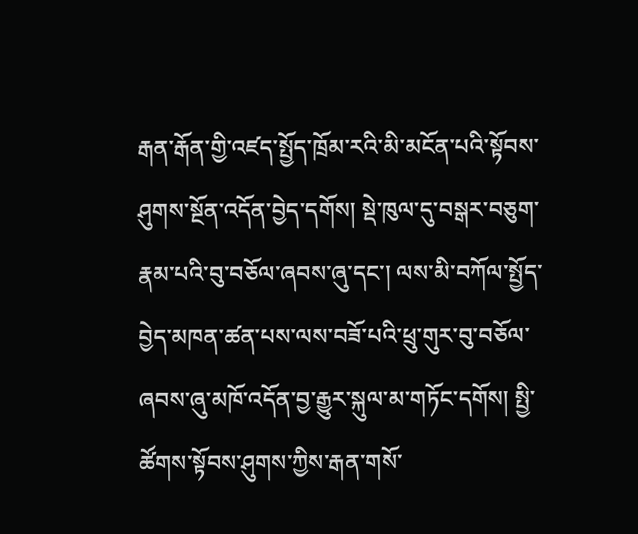རྒན་རྒོན་གྱི་འཛད་སྤྱོད་ཁྲོམ་རའི་མི་མངོན་པའི་སྟོབས་ཤུགས་སྔོན་འདོན་བྱེད་དགོས། སྡེ་ཁུལ་དུ་བསྒར་བཅུག་རྣམ་པའི་བུ་བཅོལ་ཞབས་ཞུ་དང་། ལས་མི་བཀོལ་སྤྱོད་བྱེད་མཁན་ཚན་པས་ལས་བཟོ་པའི་ཕྲུ་གུར་བུ་བཅོལ་ཞབས་ཞུ་མཁོ་འདོན་བྱ་རྒྱུར་སྐུལ་མ་གཏོང་དགོས། སྤྱི་ཚོགས་སྟོབས་ཤུགས་ཀྱིས་རྒན་གསོ་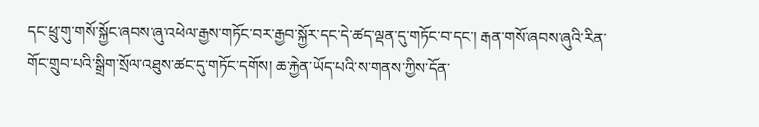དང་ཕྲུ་གུ་གསོ་སྐྱོང་ཞབས་ཞུ་འཕེལ་རྒྱས་གཏོང་བར་རྒྱབ་སྐྱོར་དང་དེ་ཚད་ལྡན་དུ་གཏོང་བ་དང་། རྒན་གསོ་ཞབས་ཞུའི་རིན་གོང་གྲུབ་པའི་སྒྲིག་སྲོལ་འཐུས་ཚང་དུ་གཏོང་དགོས། ཆ་རྐྱེན་ཡོད་པའི་ས་གནས་ཀྱིས་དོན་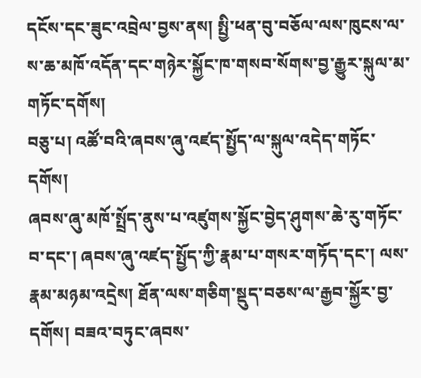དངོས་དང་ཟུང་འབྲེལ་བྱས་ནས། སྤྱི་ཕན་བུ་བཅོལ་ལས་ཁུངས་ལ་ས་ཆ་མཁོ་འདོན་དང་གཉེར་སྐྱོང་ཁ་གསབ་སོགས་བྱ་རྒྱུར་སྐུལ་མ་གཏོང་དགོས།
བཅུ་པ། འཚོ་བའི་ཞབས་ཞུ་འཛད་སྤྱོད་ལ་སྐུལ་འདེད་གཏོང་དགོས།
ཞབས་ཞུ་མཁོ་སྤྲོད་ནུས་པ་འཛུགས་སྐྱོང་བྱེད་ཤུགས་ཆེ་རུ་གཏོང་བ་དང་། ཞབས་ཞུ་འཛད་སྤྱོད་ཀྱི་རྣམ་པ་གསར་གཏོད་དང་། ལས་རྣམ་མཉམ་འདྲེས། ཐོན་ལས་གཅིག་སྡུད་བཅས་ལ་རྒྱབ་སྐྱོར་བྱ་དགོས། བཟའ་བཏུང་ཞབས་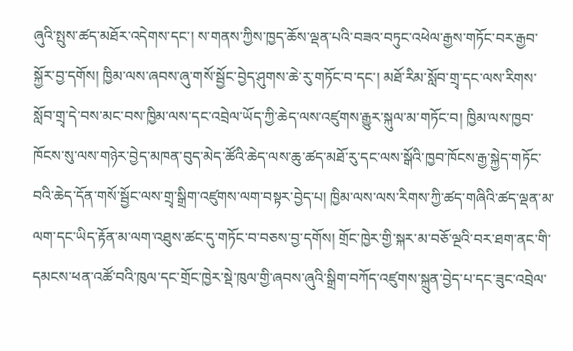ཞུའི་སྤུས་ཚད་མཐོར་འདེགས་དང་། ས་གནས་ཀྱིས་ཁྱད་ཆོས་ལྡན་པའི་བཟའ་བཏུང་འཕེལ་རྒྱས་གཏོང་བར་རྒྱབ་སྐྱོར་བྱ་དགོས། ཁྱིམ་ལས་ཞབས་ཞུ་གསོ་སྦྱོང་བྱེད་ཤུགས་ཆེ་རུ་གཏོང་བ་དང་། མཐོ་རིམ་སློབ་གྲྭ་དང་ལས་རིགས་སློབ་གྲྭ་དེ་བས་མང་བས་ཁྱིམ་ལས་དང་འབྲེལ་ཡོད་ཀྱི་ཆེད་ལས་འཛུགས་རྒྱུར་སྐུལ་མ་གཏོང་བ། ཁྱིམ་ལས་ཁྱབ་ཁོངས་སུ་ལས་གཉེར་བྱེད་མཁན་བུད་མེད་ཚོའི་ཆེད་ལས་ཆུ་ཚད་མཐོ་རུ་དང་ལས་སྒོའི་ཁྱབ་ཁོངས་རྒྱ་སྐྱེད་གཏོང་བའི་ཆེད་དོན་གསོ་སྦྱོང་ལས་གྲྭ་སྒྲིག་འཛུགས་ལག་བསྟར་བྱེད་པ། ཁྱིམ་ལས་ལས་རིགས་ཀྱི་ཚད་གཞིའི་ཚད་ལྡན་མ་ལག་དང་ཡིད་རྟོན་མ་ལག་འཐུས་ཚང་དུ་གཏོང་བ་བཅས་བྱ་དགོས། གྲོང་ཁྱེར་གྱི་སྐར་མ་བཅོ་ལྔའི་བར་ཐག་ནང་གི་དམངས་ཕན་འཚོ་བའི་ཁུལ་དང་གྲོང་ཁྱེར་སྡེ་ཁུལ་གྱི་ཞབས་ཞུའི་སྒྲིག་བཀོད་འཛུགས་སྐྲུན་བྱེད་པ་དང་ཟུང་འབྲེལ་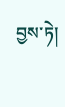བྱས་ཏེ།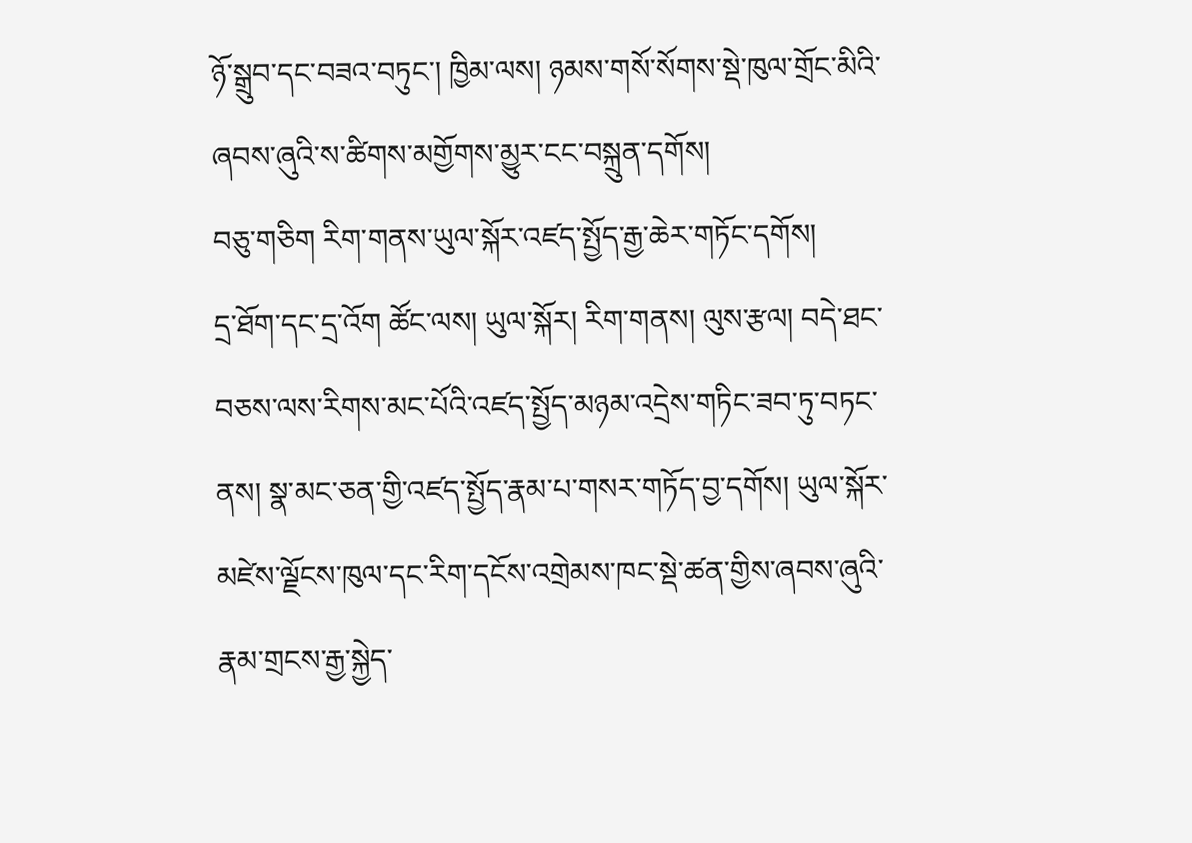ཉོ་སྒྲུབ་དང་བཟའ་བཏུང་། ཁྱིམ་ལས། ཉམས་གསོ་སོགས་སྡེ་ཁུལ་གྲོང་མིའི་ཞབས་ཞུའི་ས་ཚིགས་མགྱོགས་མྱུར་ངང་བསྐྲུན་དགོས།
བཅུ་གཅིག རིག་གནས་ཡུལ་སྐོར་འཛད་སྤྱོད་རྒྱ་ཆེར་གཏོང་དགོས།
དྲ་ཐོག་དང་དྲ་འོག ཚོང་ལས། ཡུལ་སྐོར། རིག་གནས། ལུས་རྩལ། བདེ་ཐང་བཅས་ལས་རིགས་མང་པོའི་འཛད་སྤྱོད་མཉམ་འདྲེས་གཏིང་ཟབ་ཏུ་བཏང་ནས། སྣ་མང་ཅན་གྱི་འཛད་སྤྱོད་རྣམ་པ་གསར་གཏོད་བྱ་དགོས། ཡུལ་སྐོར་མཛེས་ལྗོངས་ཁུལ་དང་རིག་དངོས་འགྲེམས་ཁང་སྡེ་ཚན་གྱིས་ཞབས་ཞུའི་རྣམ་གྲངས་རྒྱ་སྐྱེད་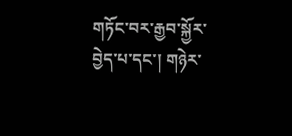གཏོང་བར་རྒྱབ་སྐྱོར་བྱེད་པ་དང་། གཉེར་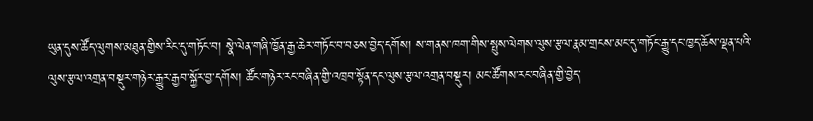ཡུན་དུས་ཚོད་ལུགས་མཐུན་གྱིས་རིང་དུ་གཏོང་བ། སྣེ་ལེན་གཞི་ཁྱོན་རྒྱ་ཆེར་གཏོང་བ་བཅས་བྱེད་དགོས། ས་གནས་ཁག་གིས་སྤུས་ལེགས་ལུས་རྩལ་རྣམ་གྲངས་མང་དུ་གཏོང་རྒྱུ་དང་ཁྱད་ཆོས་ལྡན་པའི་ལུས་རྩལ་འགྲན་བསྡུར་གཉེར་རྒྱུར་རྒྱབ་སྐྱོར་བྱ་དགོས། ཚོང་གཉེར་རང་བཞིན་གྱི་འཁྲབ་སྟོན་དང་ལུས་རྩལ་འགྲན་བསྡུར། མང་ཚོགས་རང་བཞིན་གྱི་བྱེད་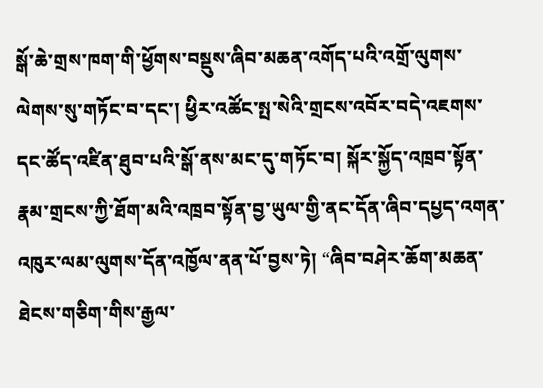སྒོ་ཆེ་གྲས་ཁག་གི་ཕྱོགས་བསྡུས་ཞིབ་མཆན་འགོད་པའི་འགྲོ་ལུགས་ལེགས་སུ་གཏོང་བ་དང་། ཕྱིར་འཚོང་སྤ་སེའི་གྲངས་འབོར་བདེ་འཇགས་དང་ཚོད་འཛིན་ཐུབ་པའི་སྒོ་ནས་མང་དུ་གཏོང་བ། སྐོར་སྐྱོད་འཁྲབ་སྟོན་རྣམ་གྲངས་ཀྱི་ཐོག་མའི་འཁྲབ་སྟོན་བྱ་ཡུལ་གྱི་ནང་དོན་ཞིབ་དཔྱད་འགན་འཁུར་ལམ་ལུགས་དོན་འཁྱོལ་ནན་པོ་བྱས་ཏེ། “ཞིབ་བཤེར་ཆོག་མཆན་ཐེངས་གཅིག་གིས་རྒྱལ་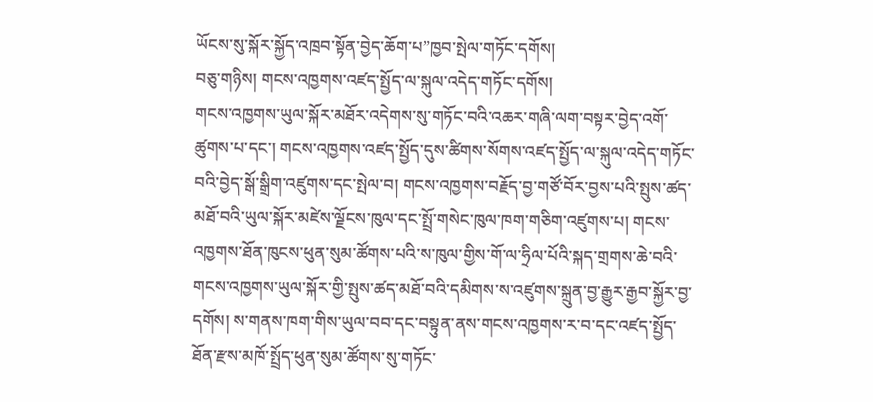ཡོངས་སུ་སྐོར་སྐྱོད་འཁྲབ་སྟོན་བྱེད་ཆོག་པ”ཁྱབ་སྤེལ་གཏོང་དགོས།
བཅུ་གཉིས། གངས་འཁྱགས་འཛད་སྤྱོད་ལ་སྐུལ་འདེད་གཏོང་དགོས།
གངས་འཁྱགས་ཡུལ་སྐོར་མཐོར་འདེགས་སུ་གཏོང་བའི་འཆར་གཞི་ལག་བསྟར་བྱེད་འགོ་ཚུགས་པ་དང་། གངས་འཁྱགས་འཛད་སྤྱོད་དུས་ཚིགས་སོགས་འཛད་སྤྱོད་ལ་སྐུལ་འདེད་གཏོང་བའི་བྱེད་སྒོ་སྒྲིག་འཛུགས་དང་སྤེལ་བ། གངས་འཁྱགས་བརྗོད་བྱ་གཙོ་བོར་བྱས་པའི་སྤུས་ཚད་མཐོ་བའི་ཡུལ་སྐོར་མཛེས་ལྗོངས་ཁུལ་དང་སྤྲོ་གསེང་ཁུལ་ཁག་གཅིག་འཛུགས་པ། གངས་འཁྱགས་ཐོན་ཁུངས་ཕུན་སུམ་ཚོགས་པའི་ས་ཁུལ་གྱིས་གོ་ལ་ཧྲིལ་པོའི་སྐད་གྲགས་ཆེ་བའི་གངས་འཁྱགས་ཡུལ་སྐོར་གྱི་སྤུས་ཚད་མཐོ་བའི་དམིགས་ས་འཛུགས་སྐྲུན་བྱ་རྒྱུར་རྒྱབ་སྐྱོར་བྱ་དགོས། ས་གནས་ཁག་གིས་ཡུལ་བབ་དང་བསྟུན་ནས་གངས་འཁྱགས་ར་བ་དང་འཛད་སྤྱོད་ཐོན་རྫས་མཁོ་སྤྲོད་ཕུན་སུམ་ཚོགས་སུ་གཏོང་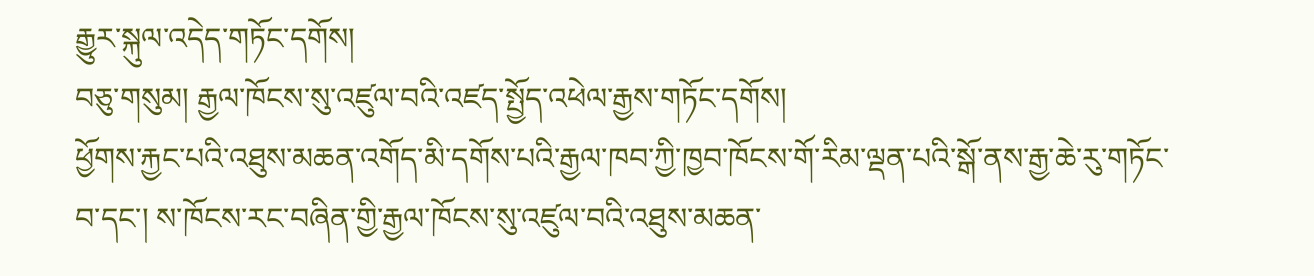རྒྱུར་སྐུལ་འདེད་གཏོང་དགོས།
བཅུ་གསུམ། རྒྱལ་ཁོངས་སུ་འཛུལ་བའི་འཛད་སྤྱོད་འཕེལ་རྒྱས་གཏོང་དགོས།
ཕྱོགས་རྐྱང་པའི་འཐུས་མཆན་འགོད་མི་དགོས་པའི་རྒྱལ་ཁབ་ཀྱི་ཁྱབ་ཁོངས་གོ་རིམ་ལྡན་པའི་སྒོ་ནས་རྒྱ་ཆེ་རུ་གཏོང་བ་དང་། ས་ཁོངས་རང་བཞིན་གྱི་རྒྱལ་ཁོངས་སུ་འཛུལ་བའི་འཐུས་མཆན་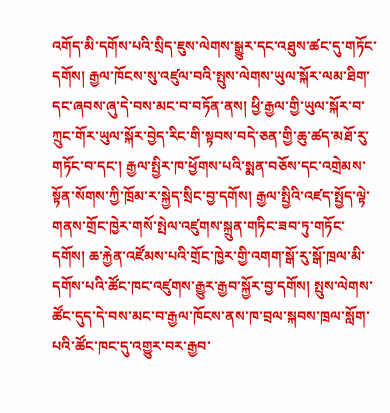འགོད་མི་དགོས་པའི་སྲིད་ཇུས་ལེགས་སྒྱུར་དང་འཐུས་ཚང་དུ་གཏོང་དགོས། རྒྱལ་ཁོངས་སུ་འཛུལ་བའི་སྤུས་ལེགས་ཡུལ་སྐོར་ལམ་ཐིག་དང་ཞབས་ཞུ་དེ་བས་མང་བ་བཏོན་ནས། ཕྱི་རྒྱལ་གྱི་ཡུལ་སྐོར་བ་ཀྲུང་གོར་ཡུལ་སྐོར་བྱེད་རིང་གི་སྟབས་བདེ་ཅན་གྱི་ཆུ་ཚད་མཐོ་རུ་གཏོང་བ་དང་། རྒྱལ་སྤྱིར་ཁ་ཕྱོགས་པའི་སྨན་བཅོས་དང་འགྲེམས་སྟོན་སོགས་ཀྱི་ཁྲོམ་ར་སྐྱེད་སྲིང་བྱ་དགོས། རྒྱལ་སྤྱིའི་འཛད་སྤྱོད་ལྟེ་གནས་གྲོང་ཁྱེར་གསོ་སྤེལ་འཛུགས་སྐྲུན་གཏིང་ཟབ་ཏུ་གཏོང་དགོས། ཆ་རྐྱེན་འཛོམས་པའི་གྲོང་ཁྱེར་གྱི་འགག་སྒོ་རུ་སྒོ་ཁྲལ་མི་དགོས་པའི་ཚོང་ཁང་འཛུགས་རྒྱུར་རྒྱབ་སྐྱོར་བྱ་དགོས། སྤུས་ལེགས་ཚོང་དུད་དེ་བས་མང་བ་རྒྱལ་ཁོངས་ནས་ཁ་བྲལ་སྐབས་ཁྲལ་སློག་པའི་ཚོང་ཁང་དུ་འགྱུར་བར་རྒྱབ་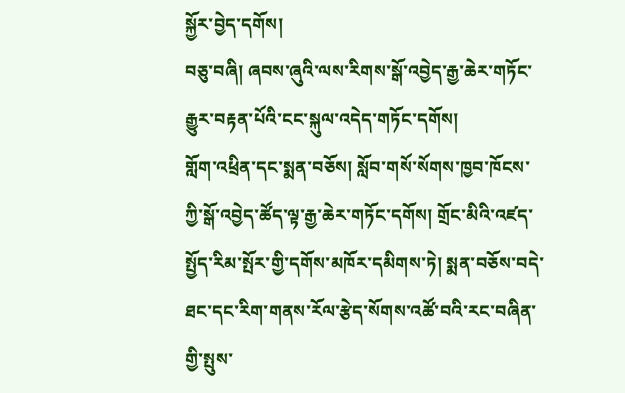སྐྱོར་བྱེད་དགོས།
བཅུ་བཞི། ཞབས་ཞུའི་ལས་རིགས་སྒོ་འབྱེད་རྒྱ་ཆེར་གཏོང་རྒྱུར་བརྟན་པོའི་ངང་སྐུལ་འདེད་གཏོང་དགོས།
གློག་འཕྲིན་དང་སྨན་བཅོས། སློབ་གསོ་སོགས་ཁྱབ་ཁོངས་ཀྱི་སྒོ་འབྱེད་ཚོད་ལྟ་རྒྱ་ཆེར་གཏོང་དགོས། གྲོང་མིའི་འཛད་སྤྱོད་རིམ་སྤོར་གྱི་དགོས་མཁོར་དམིགས་ཏེ། སྨན་བཅོས་བདེ་ཐང་དང་རིག་གནས་རོལ་རྩེད་སོགས་འཚོ་བའི་རང་བཞིན་གྱི་སྤུས་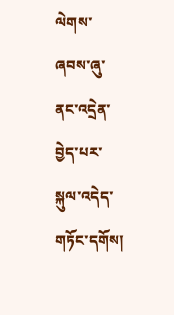ལེགས་ཞབས་ཞུ་ནང་འདྲེན་བྱེད་པར་སྐུལ་འདེད་གཏོང་དགོས།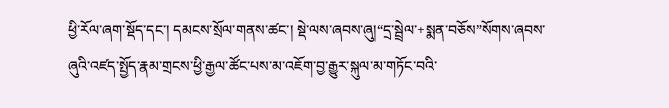ཕྱི་རོལ་ཞག་སྡོད་དང་། དམངས་སྲོལ་གནས་ཚང་། སྡེ་ལས་ཞབས་ཞུ།“དྲ་སྦྲེལ་+སྨན་བཅོས”སོགས་ཞབས་ཞུའི་འཛད་སྤྱོད་རྣམ་གྲངས་ཕྱི་རྒྱལ་ཚོང་པས་མ་འཇོག་བྱ་རྒྱུར་སྐུལ་མ་གཏོང་བའི་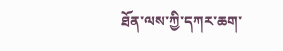ཐོན་ལས་ཀྱི་དཀར་ཆག་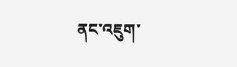ནང་འཇུག་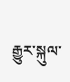རྒྱུར་སྐུལ་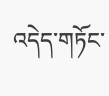འདེད་གཏོང་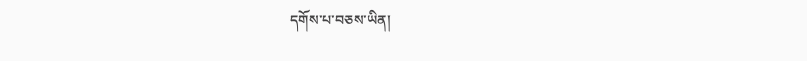དགོས་པ་བཅས་ཡིན།